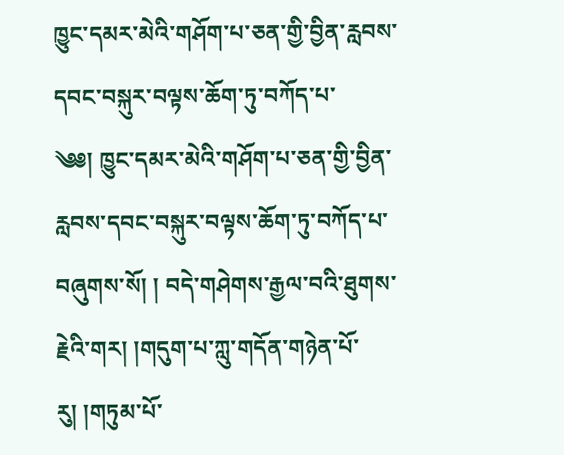ཁྱུང་དམར་མེའི་གཤོག་པ་ཅན་གྱི་བྱིན་རླབས་དབང་བསྐུར་བལྟས་ཆོག་ཏུ་བཀོད་པ་
༄༅། ཁྱུང་དམར་མེའི་གཤོག་པ་ཅན་གྱི་བྱིན་རླབས་དབང་བསྐུར་བལྟས་ཆོག་ཏུ་བཀོད་པ་བཞུགས་སོ། ། བདེ་གཤེགས་རྒྱལ་བའི་ཐུགས་རྗེའི་གར། །གདུག་པ་ཀླུ་གདོན་གཉེན་པོ་རུ། །གཏུམ་པོ་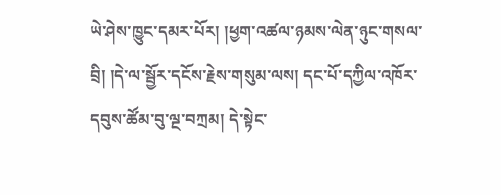ཡེ་ཤེས་ཁྱུང་དམར་པོར། །ཕྱག་འཚལ་ཉམས་ལེན་ཉུང་གསལ་བྲི། །དེ་ལ་སྦྱོར་དངོས་རྗེས་གསུམ་ལས། དང་པོ་དཀྱིལ་འཁོར་དབུས་ཚོམ་བུ་ལྔ་བཀྲམ། དེ་སྟེང་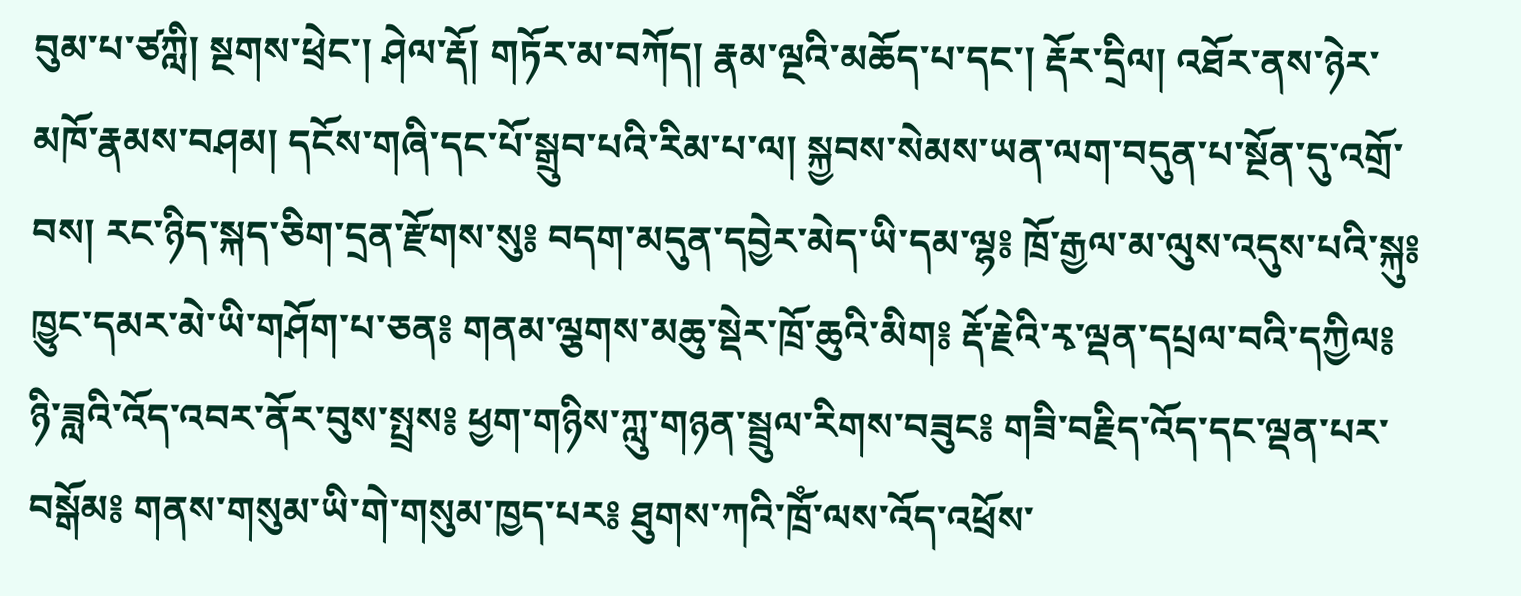བུམ་པ་ཙཀླི། སྔགས་ཕྲེང་། ཤེལ་རྡོ། གཏོར་མ་བཀོད། རྣམ་ལྔའི་མཆོད་པ་དང་། རྡོར་དྲིལ། འཐོར་ནས་ཉེར་མཁོ་རྣམས་བཤམ། དངོས་གཞི་དང་པོ་སྒྲུབ་པའི་རིམ་པ་ལ། སྐྱབས་སེམས་ཡན་ལག་བདུན་པ་སྔོན་དུ་འགྲོ་བས། རང་ཉིད་སྐད་ཅིག་དྲན་རྫོགས་སུ༔ བདག་མདུན་དབྱེར་མེད་ཡི་དམ་ལྷ༔ ཁྲོ་རྒྱལ་མ་ལུས་འདུས་པའི་སྐུ༔ ཁྱུང་དམར་མེ་ཡི་གཤོག་པ་ཅན༔ གནམ་ལྕགས་མཆུ་སྡེར་ཁྲོ་ཆུའི་མིག༔ རྡོ་རྗེའི་རྭ་ལྡན་དཔྲལ་བའི་དཀྱིལ༔ ཉི་ཟླའི་འོད་འབར་ནོར་བུས་སྤྲས༔ ཕྱག་གཉིས་ཀླུ་གཉན་སྦྲུལ་རིགས་བཟུང༔ གཟི་བརྗིད་འོད་དང་ལྡན་པར་བསྒོམ༔ གནས་གསུམ་ཡི་གེ་གསུམ་ཁྱད་པར༔ ཐུགས་ཀའི་ཁྲོཾ་ལས་འོད་འཕྲོས་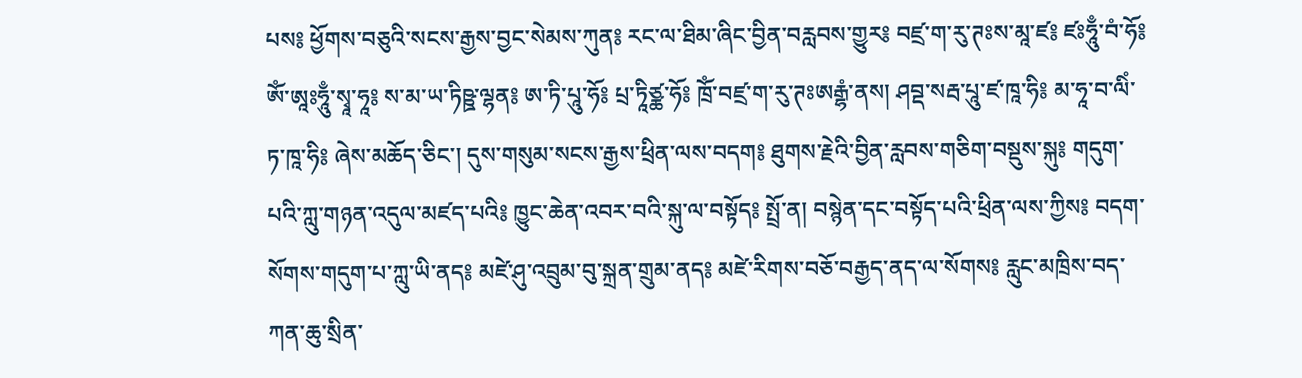པས༔ ཕྱོགས་བཅུའི་སངས་རྒྱས་བྱང་སེམས་ཀུན༔ རང་ལ་ཐིམ་ཞིང་བྱིན་བརླབས་གྱུར༔ བཛྲ་ག་རུ་ཊཿས་མཱ་ཛ༔ ཛཿཧཱུྃ་བཾ་ཧོ༔ ཨོཾ་ཨཱཿཧཱུྃ་སྭཱ་ཧཱ༔ ས་མ་ཡ་ཏིཥྛ་ལྷན༔ ཨ་ཏི་པཱུ་ཧོ༔ པྲ་ཏཱིཙྪ་ཧོ༔ ཁྲོཾ་བཛྲ་ག་རུ་ཊཿཨརྒྷཾ་ནས། ཤབྡ་སརྦ་པཱུ་ཛ་ཁཱ་ཧི༔ མ་ཧཱ་བ་ལིཾ་ཏ་ཁཱ་ཧི༔ ཞེས་མཆོད་ཅིང་། དུས་གསུམ་སངས་རྒྱས་ཕྲིན་ལས་བདག༔ ཐུགས་རྗེའི་བྱིན་རླབས་གཅིག་བསྡུས་སྐུ༔ གདུག་པའི་ཀླུ་གཉན་འདུལ་མཛད་པའི༔ ཁྱུང་ཆེན་འབར་བའི་སྐུ་ལ་བསྟོད༔ སྤྲོ་ན། བསྙེན་དང་བསྟོད་པའི་ཕྲིན་ལས་ཀྱིས༔ བདག་སོགས་གདུག་པ་ཀླུ་ཡི་ནད༔ མཛེ་ཤུ་འབྲུམ་བུ་སྐྲན་གྲུམ་ནད༔ མཛེ་རིགས་བཅོ་བརྒྱད་ནད་ལ་སོགས༔ རླུང་མཁྲིས་བད་ཀན་ཆུ་སྲིན་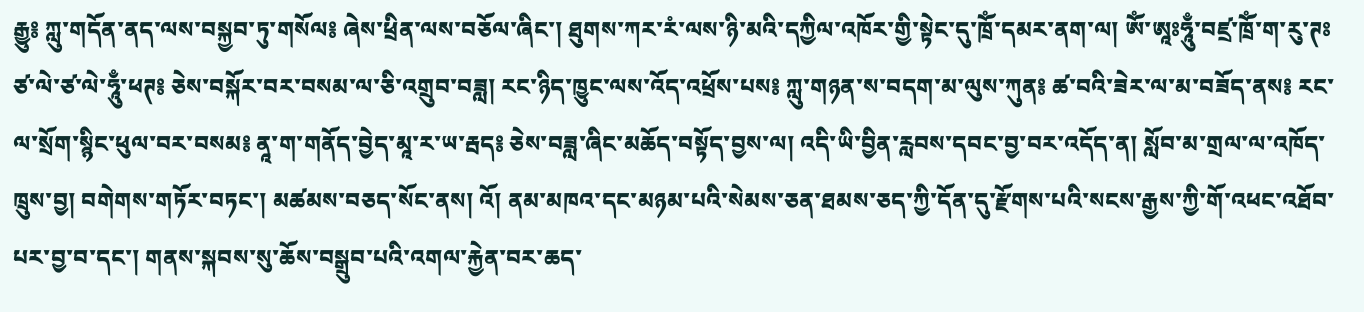རྒྱུ༔ ཀླུ་གདོན་ནད་ལས་བསྐྱབ་ཏུ་གསོལ༔ ཞེས་ཕྲིན་ལས་བཅོལ་ཞིང་། ཐུགས་ཀར་རཾ་ལས་ཉི་མའི་དཀྱིལ་འཁོར་གྱི་སྟེང་དུ་ཁྲོཾ་དམར་ནག་ལ། ཨོཾ་ཨཱཿཧཱུྃ་བཛྲ་ཁྲོཾ་ག་རུ་ཊཿཙ་ལེ་ཙ་ལེ་ཧཱུྃ་ཕཊ༔ ཅེས་བསྐོར་བར་བསམ་ལ་ཅི་འགྲུབ་བཟླ། རང་ཉིད་ཁྱུང་ལས་འོད་འཕྲོས་པས༔ ཀླུ་གཉན་ས་བདག་མ་ལུས་ཀུན༔ ཚ་བའི་ཟེར་ལ་མ་བཟོད་ནས༔ རང་ལ་སྲོག་སྙིང་ཕུལ་བར་བསམ༔ ནཱ་ག་གནོད་བྱེད་མཱ་ར་ཡ་རྦད༔ ཅེས་བཟླ་ཞིང་མཆོད་བསྟོད་བྱས་ལ། འདི་ཡི་བྱིན་རླབས་དབང་བྱ་བར་འདོད་ན། སློབ་མ་གྲལ་ལ་འཁོད་ཁྲུས་བྱ། བགེགས་གཏོར་བཏང་། མཚམས་བཅད་སོང་ནས། འོ། ནམ་མཁའ་དང་མཉམ་པའི་སེམས་ཅན་ཐམས་ཅད་ཀྱི་དོན་དུ་རྫོགས་པའི་སངས་རྒྱས་ཀྱི་གོ་འཕང་འཐོབ་པར་བྱ་བ་དང་། གནས་སྐབས་སུ་ཆོས་བསྒྲུབ་པའི་འགལ་རྐྱེན་བར་ཆད་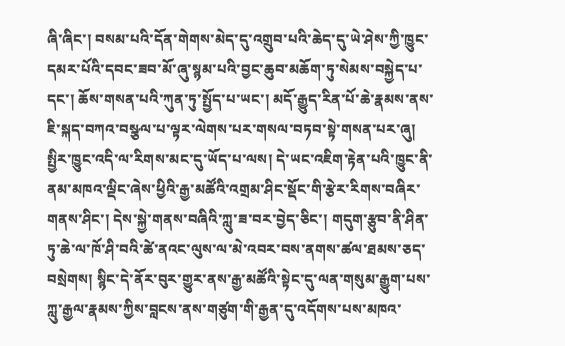ཞི་ཞིང་། བསམ་པའི་དོན་གེགས་མེད་དུ་འགྲུབ་པའི་ཆེད་དུ་ཡེ་ཤེས་ཀྱི་ཁྱུང་དམར་པོའི་དབང་ཟབ་མོ་ཞུ་སྙམ་པའི་བྱང་ཆུབ་མཆོག་ཏུ་སེམས་བསྐྱེད་པ་དང་། ཆོས་གསན་པའི་ཀུན་ཏུ་སྤྱོད་པ་ཡང་། མདོ་རྒྱུད་རིན་པོ་ཆེ་རྣམས་ནས་ཇི་སྐད་བཀའ་བསྩལ་པ་ལྟར་ལེགས་པར་གསལ་བཏབ་སྟེ་གསན་པར་ཞུ། སྤྱིར་ཁྱུང་འདི་ལ་རིགས་མང་དུ་ཡོད་པ་ལས། དེ་ཡང་འཇིག་རྟེན་པའི་ཁྱུང་ནི་ནམ་མཁའ་ལྡིང་ཞེས་ཕྱིའི་རྒྱ་མཚོའི་འགྲམ་ཤིང་སྡོང་གི་རྩེར་རིགས་བཞིར་གནས་ཤིང་། དེས་སྐྱེ་གནས་བཞིའི་ཀླུ་ཟ་བར་བྱེད་ཅིང་། གདུག་རྩུབ་ནི་ཤིན་ཏུ་ཆེ་ལ་ཁོ་ཤི་བའི་ཚེ་ནའང་ལུས་ལ་མེ་འབར་བས་ནགས་ཚལ་ཐམས་ཅད་བསྲེགས། སྙིང་དེ་ནོར་བུར་གྱུར་ནས་རྒྱ་མཚོའི་སྟེང་དུ་ལན་གསུམ་རྒྱུག་པས་ཀླུ་རྒྱལ་རྣམས་ཀྱིས་བླངས་ནས་གཙུག་གི་རྒྱན་དུ་འདོགས་པས་མཁའ་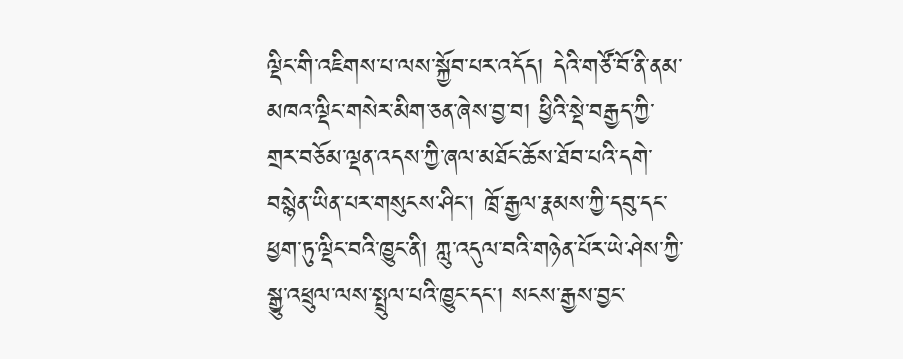ལྡིང་གི་འཇིགས་པ་ལས་སྐྱོབ་པར་འདོད། དེའི་གཙོ་བོ་ནི་ནམ་མཁའ་ལྡིང་གསེར་མིག་ཅན་ཞེས་བྱ་བ། ཕྱིའི་སྡེ་བརྒྱད་ཀྱི་གྲར་བཅོམ་ལྡན་འདས་ཀྱི་ཞལ་མཐོང་ཆོས་ཐོབ་པའི་དགེ་བསྙེན་ཡིན་པར་གསུངས་ཤིང་། ཁྲོ་རྒྱལ་རྣམས་ཀྱི་དབུ་དང་ཕྱག་ཏུ་ལྡིང་བའི་ཁྱུང་ནི། ཀླུ་འདུལ་བའི་གཉེན་པོར་ཡེ་ཤེས་ཀྱི་སྒྱུ་འཕྲུལ་ལས་སྤྲུལ་པའི་ཁྱུང་དང་། སངས་རྒྱས་བྱང་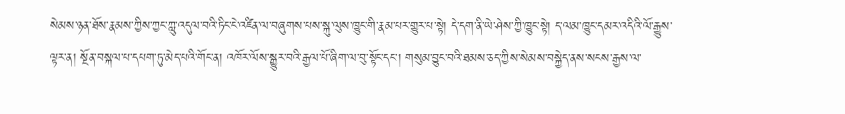སེམས་ཉན་ཐོས་རྣམས་ཀྱིས་ཀྱང་ཀླུ་འདུལ་བའི་ཏིང་ངེ་འཛིན་ལ་བཞུགས་པས་སྐུ་ལུས་ཁྱུང་གི་རྣམ་པར་གྱུར་པ་སྟེ། དེ་དག་ནི་ཡེ་ཤེས་ཀྱི་ཁྱུང་སྟེ། ད་ལམ་ཁྱུང་དམར་འདིའི་ལོ་རྒྱུས་ལྟར་ན། སྔོན་བསྐལ་པ་དཔག་ཏུ་མེད་པའི་གོང་ན། འཁོར་ལོས་སྒྱུར་བའི་རྒྱལ་པོ་ཞིག་ལ་བུ་སྟོང་དང་། གསུམ་བྱུང་བའི་ཐམས་ཅད་ཀྱིས་སེམས་བསྐྱེད་ནས་སངས་རྒྱས་ལ་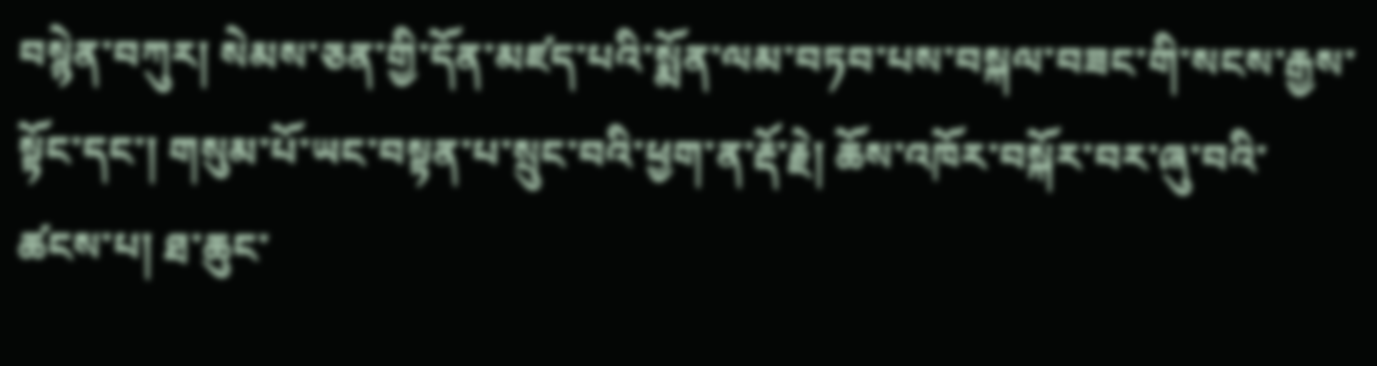བསྙེན་བཀུར། སེམས་ཅན་གྱི་དོན་མཛད་པའི་སྨོན་ལམ་བཏབ་པས་བསྐལ་བཟང་གི་སངས་རྒྱས་སྟོང་དང་། གསུམ་པོ་ཡང་བསྟན་པ་སྲུང་བའི་ཕྱག་ན་རྡོ་རྗེ། ཆོས་འཁོར་བསྐོར་བར་ཞུ་བའི་ཚངས་པ། ཐ་ཆུང་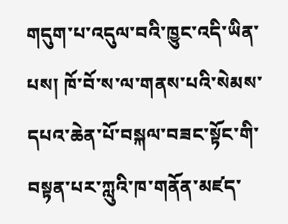གདུག་པ་འདུལ་བའི་ཁྱུང་འདི་ཡིན་པས། ཁོ་བོ་ས་ལ་གནས་པའི་སེམས་དཔའ་ཆེན་པོ་བསྐལ་བཟང་སྟོང་གི་བསྟན་པར་ཀླུའི་ཁ་གནོན་མཛད་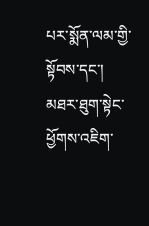པར་སྨོན་ལམ་གྱི་སྟོབས་དང་། མཐར་ཐུག་སྟེང་ཕྱོགས་འཇིག་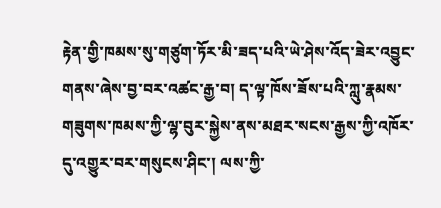རྟེན་གྱི་ཁམས་སུ་གཙུག་ཏོར་མི་ཟད་པའི་ཡེ་ཤེས་འོད་ཟེར་འབྱུང་གནས་ཞེས་བྱ་བར་འཚང་རྒྱ་བ། ད་ལྟ་ཁོས་ཟོས་པའི་ཀླུ་རྣམས་གཟུགས་ཁམས་ཀྱི་ལྷ་བུར་སྐྱེས་ནས་མཐར་སངས་རྒྱས་ཀྱི་འཁོར་དུ་འགྱུར་བར་གསུངས་ཤིང་། ལས་ཀྱི་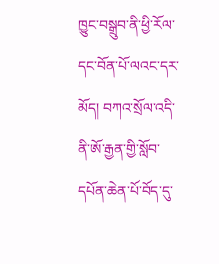ཁྱུང་བསྒྲུབ་ནི་ཕྱི་རོལ་དང་བོན་པོ་ལའང་དར་མོད། བཀའ་སྲོལ་འདི་ནི་ཨོ་རྒྱན་གྱི་སློབ་དཔོན་ཆེན་པོ་བོད་དུ་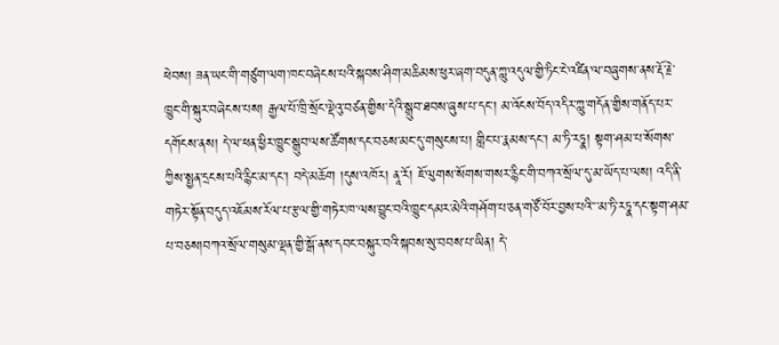ཕེབས། ཟན་ཡང་གི་གཙུག་ལག་ཁང་བཞེངས་པའི་སྐབས་ཤིག་མཆིམས་ཕུར་ཞག་བདུན་ཀླུ་འདུལ་གྱི་ཏིང་ངེ་འཛིན་ལ་བཞུགས་ནས་རྡོ་རྗེ་ཁྱུང་གི་སྐུར་བཞེངས་པས། རྒྱལ་པོ་ཁྲི་སྲོང་ལྡེའུ་བཙན་གྱིས་དེའི་སྒྲུབ་ཐབས་ཞུས་པ་དང་། མ་འོངས་བོད་འདིར་ཀླུ་གདོན་གྱིས་གནོད་པར་དགོངས་ནས། དེ་ལ་ཕན་ཕྱིར་ཁྱུང་སྒྲུབ་ལས་ཚོགས་དང་བཅས་མང་དུ་གསུངས་པ། གླིང་པ་རྣམས་དང་། མ་ཏི་རཏྣ། སྟག་ཤམ་པ་སོགས་ཀྱིས་སྤྱན་དྲངས་པའི་རྙིང་མ་དང་། བདེ་མཆོག །དུས་འཁོར། ནཱ་རོ། ཇོ་ལུགས་སོགས་གསར་རྙིང་གི་བཀའ་སྲོལ་དུ་མ་ཡོད་པ་ལས། འདི་ནི་གཏེར་སྟོན་བདུད་འཇོམས་རོལ་པ་རྩལ་གྱི་གཏེར་ཁ་ལས་བྱུང་བའི་ཁྱུང་དམར་མེའི་གཤོག་པ་ཅན་གཙོ་བོར་བྱས་པའི་་་མ་ཏི་རཏྣ་དང་སྟག་ཤམ་པ་བཅས།བཀའ་སྲོལ་གསུམ་ལྡན་གྱི་སྒོ་ནས་དབང་བསྐུར་བའི་སྐབས་སུ་བབས་པ་ཡིན། དེ་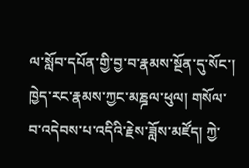ལ་སློབ་དཔོན་གྱི་བྱ་བ་རྣམས་སྔོན་དུ་སོང་། ཁྱེད་རང་རྣམས་ཀྱང་མཎྜལ་ཕུལ། གསོལ་བ་འདེབས་པ་འདིའི་རྗེས་ཟློས་མཛོད། ཀྱེ་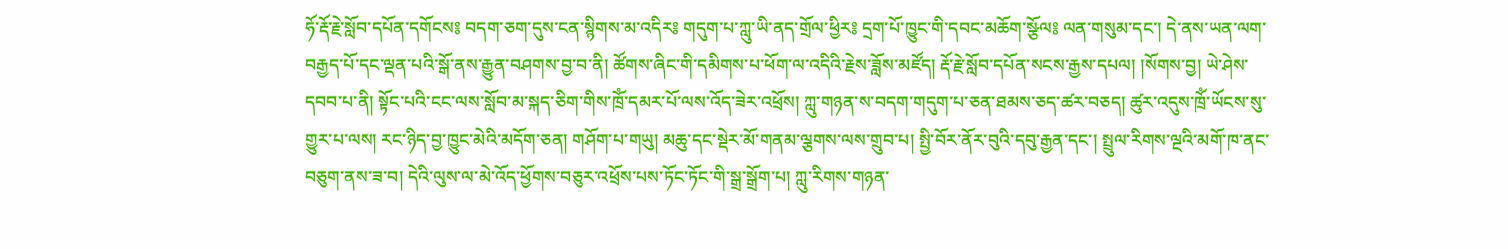ཧོ་རྡོ་རྗེ་སློབ་དཔོན་དགོངས༔ བདག་ཅག་དུས་ངན་སྙིགས་མ་འདིར༔ གདུག་པ་ཀླུ་ཡི་ནད་གྲོལ་ཕྱིར༔ དྲག་པོ་ཁྱུང་གི་དབང་མཆོག་སྩོལ༔ ལན་གསུམ་དང་། དེ་ནས་ཡན་ལག་བརྒྱད་པོ་དང་ལྡན་པའི་སྒོ་ནས་རྒྱུན་བཤགས་བྱ་བ་ནི། ཚོགས་ཞིང་གི་དམིགས་པ་ཕོག་ལ་འདིའི་རྗེས་ཟློས་མཛོད། རྡོ་རྗེ་སློབ་དཔོན་སངས་རྒྱས་དཔལ། །སོགས་བྱ། ཡེ་ཤེས་དབབ་པ་ནི། སྟོང་པའི་ངང་ལས་སློབ་མ་སྐད་ཅིག་གིས་ཁྲོཾ་དམར་པོ་ལས་འོད་ཟེར་འཕྲོས། ཀླུ་གཉན་ས་བདག་གདུག་པ་ཅན་ཐམས་ཅད་ཚར་བཅད། ཚུར་འདུས་ཁྲོཾ་ཡོངས་སུ་གྱུར་པ་ལས། རང་ཉིད་བྱ་ཁྱུང་མེའི་མདོག་ཅན། གཤོག་པ་གཡུ། མཆུ་དང་སྡེར་མོ་གནམ་ལྕགས་ལས་གྲུབ་པ། སྤྱི་བོར་ནོར་བུའི་དབུ་རྒྱན་དང་། སྤྲུལ་རིགས་ལྔའི་མགོ་ཁ་ནང་བཅུག་ནས་ཟ་བ། དེའི་ལུས་ལ་མེ་འོད་ཕྱོགས་བཅུར་འཕྲོས་པས་ཏོང་ཏོང་གི་སྒྲ་སྒྲོག་པ། ཀླུ་རིགས་གཉན་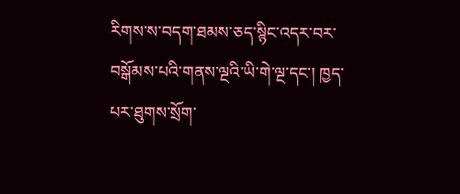རིགས་ས་བདག་ཐམས་ཅད་སྙིང་འདར་བར་བསྒོམས་པའི་གནས་ལྔའི་ཡི་གེ་ལྔ་དང་། ཁྱད་པར་ཐུགས་སྲོག་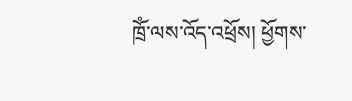ཁྲོཾ་ལས་འོད་འཕྲོས། ཕྱོགས་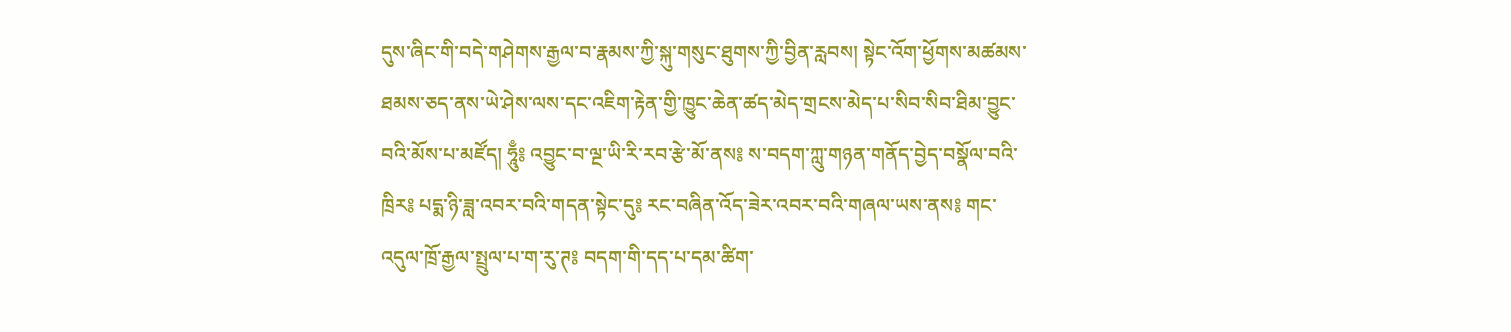དུས་ཞིང་གི་བདེ་གཤེགས་རྒྱལ་བ་རྣམས་ཀྱི་སྐུ་གསུང་ཐུགས་ཀྱི་བྱིན་རླབས། སྟེང་འོག་ཕྱོགས་མཚམས་ཐམས་ཅད་ནས་ཡེ་ཤེས་ལས་དང་འཇིག་རྟེན་གྱི་ཁྱུང་ཆེན་ཚད་མེད་གྲངས་མེད་པ་སིབ་སིབ་ཐིམ་བྱུང་བའི་མོས་པ་མཛོད། ཧཱུྃ༔ འབྱུང་བ་ལྔ་ཡི་རི་རབ་རྩེ་མོ་ནས༔ ས་བདག་ཀླུ་གཉན་གནོད་བྱེད་བསྣོལ་བའི་ཁྲིར༔ པདྨ་ཉི་ཟླ་འབར་བའི་གདན་སྟེང་དུ༔ རང་བཞིན་འོད་ཟེར་འབར་བའི་གཞལ་ཡས་ནས༔ གང་འདུལ་ཁྲོ་རྒྱལ་སྤྲུལ་པ་ག་རུ་ཊ༔ བདག་གི་དད་པ་དམ་ཚིག་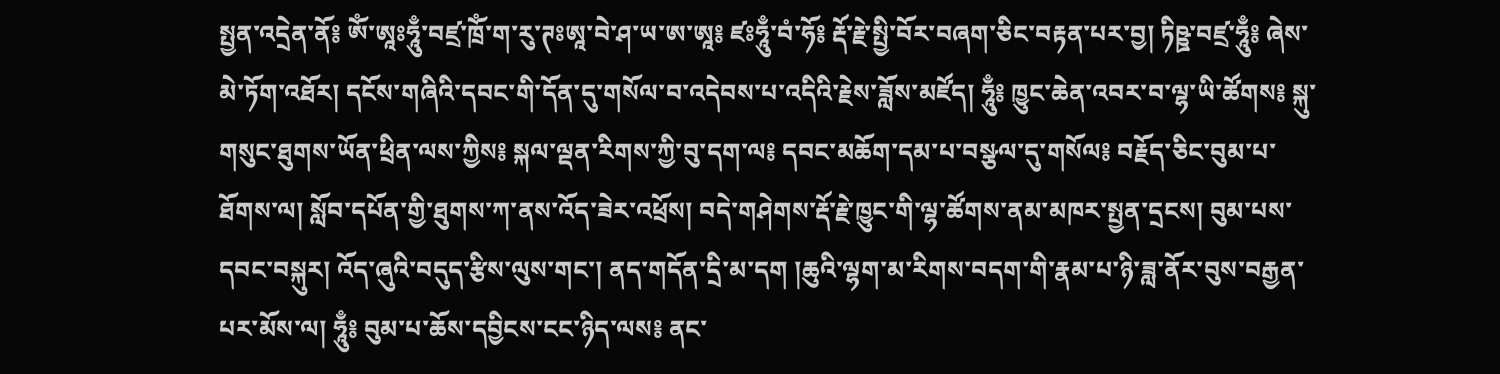སྤྱན་འདྲེན་ནོ༔ ཨོཾ་ཨཱཿཧཱུྃ་བཛྲ་ཁྲོཾ་ག་རུ་ཊཿཨཱ་བེ་ཤ་ཡ་ཨ་ཨཱ༔ ཛཿཧཱུྃ་བཾ་ཧོ༔ རྡོ་རྗེ་སྤྱི་བོར་བཞག་ཅིང་བརྟན་པར་བྱ། ཏིཥྛ་བཛྲ་ཧཱུྃ༔ ཞེས་མེ་ཏོག་འཐོར། དངོས་གཞིའི་དབང་གི་དོན་དུ་གསོལ་བ་འདེབས་པ་འདིའི་རྗེས་ཟློས་མཛོད། ཧཱུྃ༔ ཁྱུང་ཆེན་འབར་བ་ལྷ་ཡི་ཚོགས༔ སྐུ་གསུང་ཐུགས་ཡོན་ཕྲིན་ལས་ཀྱིས༔ སྐལ་ལྡན་རིགས་ཀྱི་བུ་དག་ལ༔ དབང་མཆོག་དམ་པ་བསྩལ་དུ་གསོལ༔ བརྗོད་ཅིང་བུམ་པ་ཐོགས་ལ། སློབ་དཔོན་གྱི་ཐུགས་ཀ་ནས་འོད་ཟེར་འཕྲོས། བདེ་གཤེགས་རྡོ་རྗེ་ཁྱུང་གི་ལྷ་ཚོགས་ནམ་མཁར་སྤྱན་དྲངས། བུམ་པས་དབང་བསྐུར། འོད་ཞུའི་བདུད་རྩིས་ལུས་གང་། ནད་གདོན་དྲི་མ་དག །ཆུའི་ལྷག་མ་རིགས་བདག་གི་རྣམ་པ་ཉི་ཟླ་ནོར་བུས་བརྒྱན་པར་མོས་ལ། ཧཱུྃ༔ བུམ་པ་ཆོས་དབྱིངས་ངང་ཉིད་ལས༔ ནང་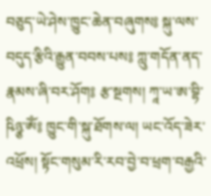བཅུད་ཡེ་ཤེས་ཁྱུང་ཆེན་བཞུགས༔ སྐུ་ལས་བདུད་རྩིའི་རྒྱུན་བབས་པས༔ ཀླུ་གདོན་ནད་རྣམས་ཞི་བར་ཤོག༔ རྩ་སྔགས། ཀཱ་ཡ་ཨ་བྷི་ཥིཉྩ་ཨོཾ༔ ཁྱུང་གི་སྐུ་ཐོགས་ལ། ཡང་འོད་ཟེར་འཕྲོས། སྟོང་གསུམ་རི་རབ་བྱེ་བ་ཕྲག་བརྒྱའི་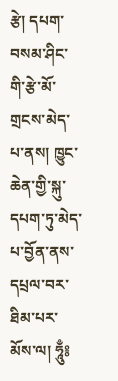རྩེ། དཔག་བསམ་ཤིང་གི་རྩེ་མོ་གྲངས་མེད་པ་ནས། ཁྱུང་ཆེན་གྱི་སྐུ་དཔག་ཏུ་མེད་པ་བྱོན་ནས་དཔྲལ་བར་ཐིམ་པར་མོས་ལ། ཧཱུྃ༔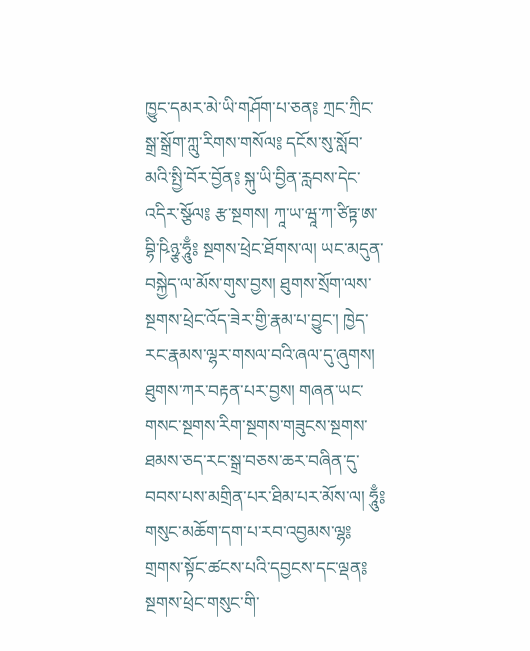ཁྱུང་དམར་མེ་ཡི་གཤོག་པ་ཅན༔ ཀྲང་ཀྲིང་སྒྲ་སྒྲོག་ཀླུ་རིགས་གསོལ༔ དངོས་སུ་སློབ་མའི་སྤྱི་བོར་བྱོན༔ སྐུ་ཡི་བྱིན་རླབས་དེང་འདིར་སྩོལ༔ རྩ་སྔགས། ཀཱ་ཡ་ཝཱ་ཀ་ཙིཏྟ་ཨ་བྷི་ཥིཉྩ་ཧཱུྃ༔ སྔགས་ཕྲེང་ཐོགས་ལ། ཡང་མདུན་བསྐྱེད་ལ་མོས་གུས་བྱས། ཐུགས་སྲོག་ལས་སྔགས་ཕྲེང་འོད་ཟེར་གྱི་རྣམ་པ་བྱུང་། ཁྱེད་རང་རྣམས་ལྷར་གསལ་བའི་ཞལ་དུ་ཞུགས། ཐུགས་ཀར་བརྟན་པར་བྱས། གཞན་ཡང་གསང་སྔགས་རིག་སྔགས་གཟུངས་སྔགས་ཐམས་ཅད་རང་སྒྲ་བཅས་ཆར་བཞིན་དུ་བབས་པས་མགྲིན་པར་ཐིམ་པར་མོས་ལ། ཧཱུྃ༔ གསུང་མཆོག་དག་པ་རབ་འབྱམས་ལྷ༔ གྲགས་སྟོང་ཚངས་པའི་དབྱངས་དང་ལྡན༔ སྔགས་ཕྲེང་གསུང་གི་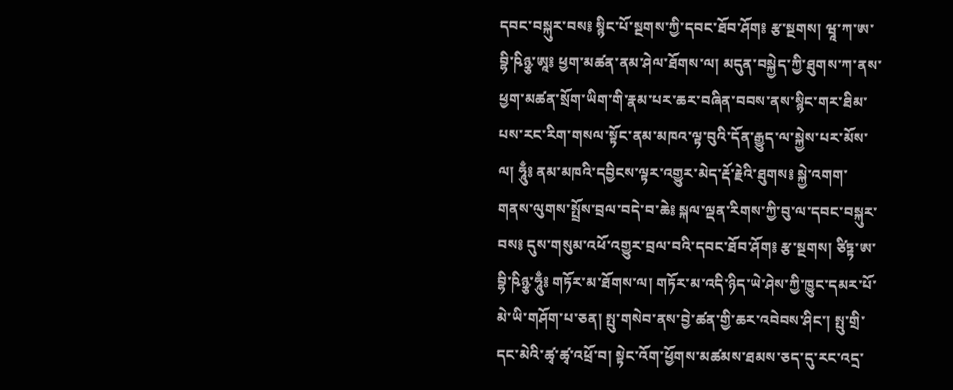དབང་བསྐུར་བས༔ སྙིང་པོ་སྔགས་ཀྱི་དབང་ཐོབ་ཤོག༔ རྩ་སྔགས། ཝཱ་ཀ་ཨ་བྷི་ཥིཉྩ་ཨཱ༔ ཕྱག་མཚན་ནམ་ཤེལ་ཐོགས་ལ། མདུན་བསྐྱེད་ཀྱི་ཐུགས་ཀ་ནས་ཕྱག་མཚན་སྲོག་ཡིག་གི་རྣམ་པར་ཆར་བཞིན་བབས་ནས་སྙིང་གར་ཐིམ་པས་རང་རིག་གསལ་སྟོང་ནམ་མཁའ་ལྟ་བུའི་དོན་རྒྱུད་ལ་སྐྱེས་པར་མོས་ལ། ཧཱུྃ༔ ནམ་མཁའི་དབྱིངས་ལྟར་འགྱུར་མེད་རྡོ་རྗེའི་ཐུགས༔ སྐྱེ་འགག་གནས་ལུགས་སྤྲོས་བྲལ་བདེ་བ་ཆེ༔ སྐལ་ལྡན་རིགས་ཀྱི་བུ་ལ་དབང་བསྐུར་བས༔ དུས་གསུམ་འཕོ་འགྱུར་བྲལ་བའི་དབང་ཐོབ་ཤོག༔ རྩ་སྔགས། ཙིཏྟ་ཨ་བྷི་ཥིཉྩ་ཧཱུྃ༔ གཏོར་མ་ཐོགས་ལ། གཏོར་མ་འདི་ཉིད་ཡེ་ཤེས་ཀྱི་ཁྱུང་དམར་པོ་མེ་ཡི་གཤོག་པ་ཅན། སྤུ་གསེབ་ནས་བྱེ་ཚན་གྱི་ཆར་འབེབས་ཤིང་། སྤུ་གྲི་དང་མེའི་ཚྭ་ཚྭ་འཕྲོ་བ། སྟེང་འོག་ཕྱོགས་མཚམས་ཐམས་ཅད་དུ་རང་འདྲ་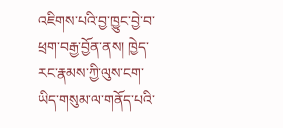འཇིགས་པའི་བྱ་ཁྱུང་བྱེ་བ་ཕྲག་བརྒྱ་བྱོན་ནས། ཁྱེད་རང་རྣམས་ཀྱི་ལུས་ངག་ཡིད་གསུམ་ལ་གནོད་པའི་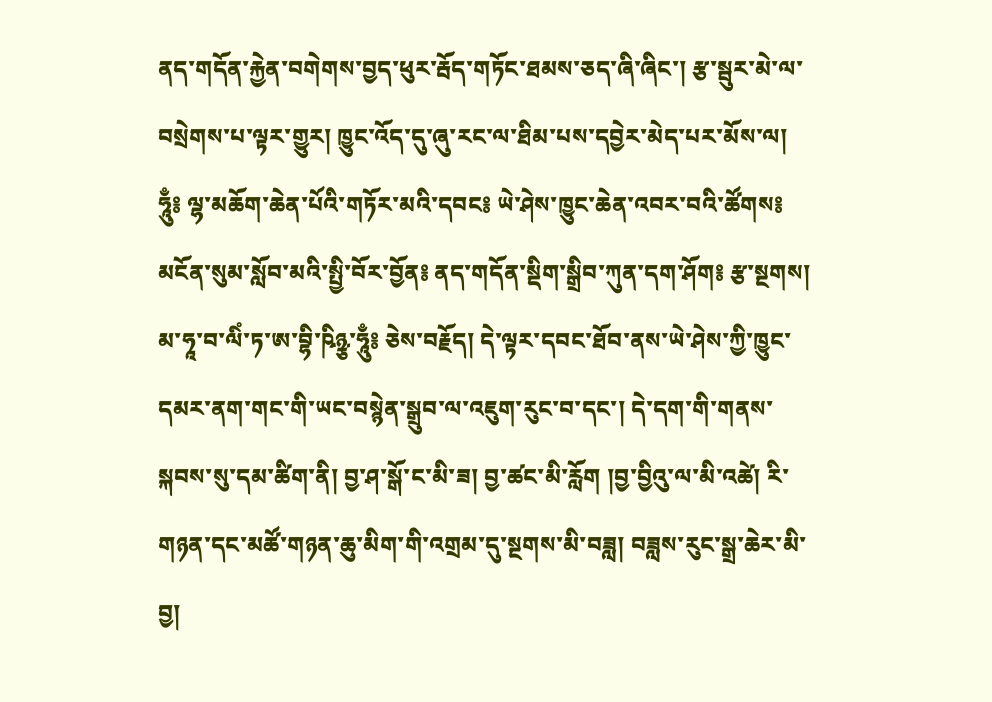ནད་གདོན་རྐྱེན་བགེགས་བྱད་ཕུར་རྦོད་གཏོང་ཐམས་ཅད་ཞི་ཞིང་། རྩ་སྦུར་མེ་ལ་བསྲེགས་པ་ལྟར་གྱུར། ཁྱུང་འོད་དུ་ཞུ་རང་ལ་ཐིམ་པས་དབྱེར་མེད་པར་མོས་ལ། ཧཱུྃ༔ ལྷ་མཆོག་ཆེན་པོའི་གཏོར་མའི་དབང༔ ཡེ་ཤེས་ཁྱུང་ཆེན་འབར་བའི་ཚོགས༔ མངོན་སུམ་སློབ་མའི་སྤྱི་བོར་བྱོན༔ ནད་གདོན་སྡིག་སྒྲིབ་ཀུན་དག་ཤོག༔ རྩ་སྔགས། མ་ཧཱ་བ་ལིཾ་ཏ་ཨ་བྷི་ཥིཉྩ་ཧཱུྃ༔ ཅེས་བརྗོད། དེ་ལྟར་དབང་ཐོབ་ནས་ཡེ་ཤེས་ཀྱི་ཁྱུང་དམར་ནག་གང་གི་ཡང་བསྙེན་སྒྲུབ་ལ་འཇུག་རུང་བ་དང་། དེ་དག་གི་གནས་སྐབས་སུ་དམ་ཚིག་ནི། བྱ་ཤ་སྒོ་ང་མི་ཟ། བྱ་ཚང་མི་རློག །བྱ་བྱིའུ་ལ་མི་འཚེ། རི་གཉན་དང་མཚོ་གཉན་ཆུ་མིག་གི་འགྲམ་དུ་སྔགས་མི་བཟླ། བཟླས་རུང་སྒྲ་ཆེར་མི་བྱ།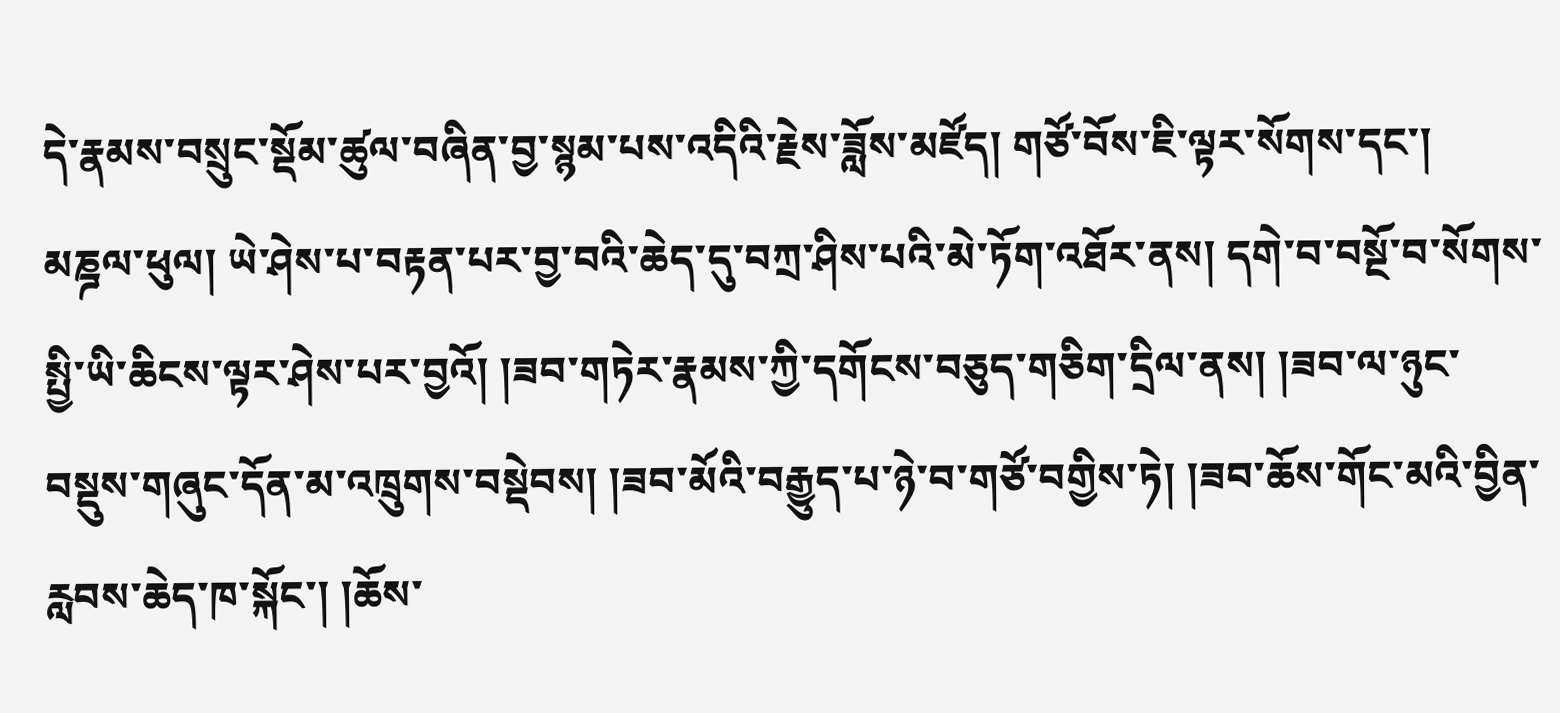དེ་རྣམས་བསྲུང་སྡོམ་ཚུལ་བཞིན་བྱ་སྙམ་པས་འདིའི་རྗེས་ཟློས་མཛོད། གཙོ་བོས་ཇི་ལྟར་སོགས་དང་། མཎྜལ་ཕུལ། ཡེ་ཤེས་པ་བརྟན་པར་བྱ་བའི་ཆེད་དུ་བཀྲ་ཤིས་པའི་མེ་ཏོག་འཐོར་ནས། དགེ་བ་བསྔོ་བ་སོགས་སྤྱི་ཡི་ཆིངས་ལྟར་ཤེས་པར་བྱའོ། །ཟབ་གཏེར་རྣམས་ཀྱི་དགོངས་བཅུད་གཅིག་དྲིལ་ནས། །ཟབ་ལ་ཉུང་བསྡུས་གཞུང་དོན་མ་འཁྲུགས་བསྡེབས། །ཟབ་མོའི་བརྒྱུད་པ་ཉེ་བ་གཙོ་བགྱིས་ཏེ། །ཟབ་ཆོས་གོང་མའི་བྱིན་རླབས་ཆེད་ཁ་སྐོང་། །ཆོས་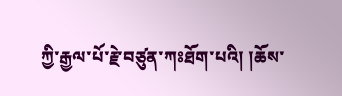ཀྱི་རྒྱལ་པོ་རྗེ་བཙུན་ཀཿཐོག་པའི། །ཆོས་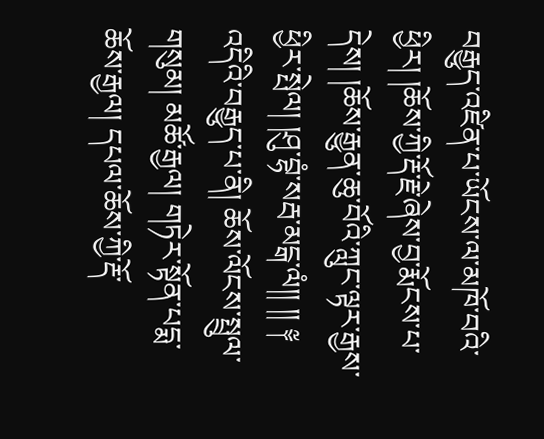བརྒྱུད་འཛིན་པ་ཡོངས་ལ་མཁོ་བའི་ཕྱིར། །ཆོས་ཀྱི་རྡོ་རྗེ་ཞེས་བྱ་རྨོངས་པ་དེས། །ཆོས་རྒྱུན་ཆུ་བོའི་ཀླུང་ལྟར་རྒྱས་ཕྱིར་སྤེལ། །ཤུ་བྷཾ་སརྦ་མངྒ་ལཾ།། །། ༈ འདིའི་བརྒྱུད་པ་ནི། ཆོས་ལོངས་སྤྲུལ་གསུམ། མཚོ་རྒྱལ། གཏེར་སྟོན་པདྨ་ཆོས་རྒྱལ། དཔལ་ཆོས་ཀྱི་རྡོ་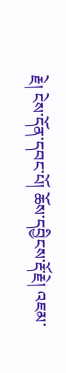རྗེ། ངེས་དོན་དབང་པོ། ཆོས་དབྱིངས་རྡོ་རྗེ། འཇམ་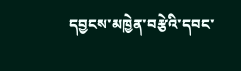དབྱངས་མཁྱེན་བརྩེའི་དབང་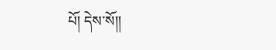པོ། དེས་སོ།།